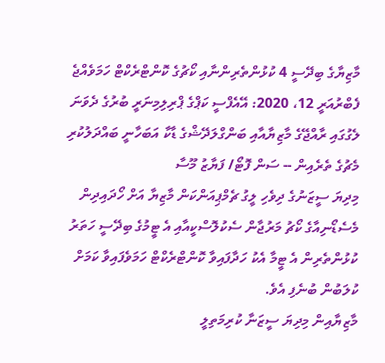މާޒިޔާގެ ބިދޭސީ 4 ކުޅުންތެރިންނާއި ކޯޗުގެ ކޮންޓްރެކްޓް ހަމަވެއްޖެ
ފެބްރުއަރީ 12، 2020: އޭއެފްސީ ކަޕްގެ ޕްރިލިމިނަރީ ބުރުގެ ދެވަނަ ލެގުގައި ރާއްޖޭގެ މާޒިޔާއާއި ބަންގްލަދޭޝްގެ ޑާކާ އަބަހާނީ ބައްދަލުކުރި މެޗުގެ ތެރެއިން -- ސަން ފޮޓޯ/ ފަޔާޒު މޫސާ
މިދިޔަ ސީޒަނުގެ ދިވެހި ލީގު ޗެމްޕިއަންކަން މާޒިޔާ އަށް ހޯދައިދިން މެސެޑޯނިއާގެ ކޯޗު މަރުޖާން ސެކުލޮސްކީއާއި އެ ޓީމުގެ ބިދޭސީ ހަތަރު ކުޅުންތެރިން އެ ޓީމާ އެކު ހަދާފައިވާ ކޮންޓްރެކްޓް ހަމަވެފައިވާ ކަމަށް ކުލަބުން ބުނެފި އެވެ.
މާޒިޔާއިން މިދިޔަ ސީޒަނާ ކުރިމަތިލީ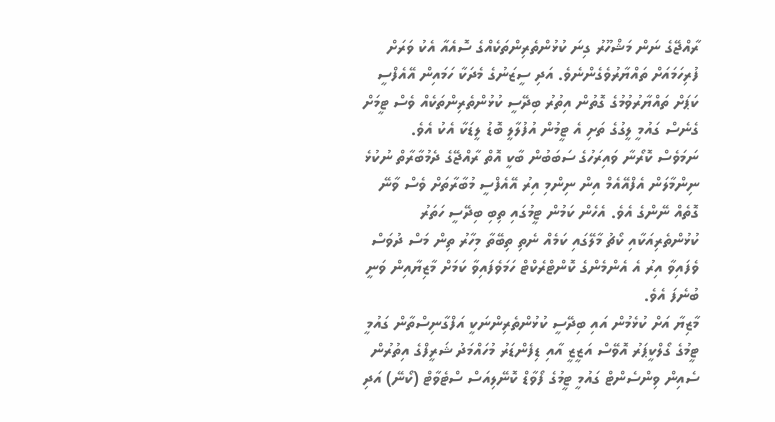ރާއްޖޭގެ ނަން މަޝްހޫރު ގިނަ ކުޅުންތެރިންތަކެއްގެ ސޮއެއާ އެކު ވަރަށް ފުރިހަމައަށް ތައްޔާރުވެގެންނެވެ. އަދި ސީޒަނުގެ މެދަކާ ހަމައިން އޭއެފްސީ ކަޕަށް ތައްޔާރުވުމުގެ ގޮތުން އިތުރު ބިދޭސީ ކުޅުންތެރިންތަކެއް ވެސް ޓީމަށް ގެނެސް ގައުމީ ލީގުގެ ތަށި އެ ޓީމުން އުފުލާލީ ބޮޑު ލީޑަކާ އެކު އެވެ.
ނަމަވެސް ކޮރޯނާ ވައިރަހުގެ ސަބަބުން ބާކީ އޮތް ރާއްޖޭގެ ދެމުބާރާތް ނުކުޅެ ނިންމާލަން އެފްއޭއެމް އިން ނިންމި އިރު އޭއެފްސީ މުބާރާތަށް ވެސް ވާނޭ ގޮތެއް ނޭންގެ އެވެ. އެހެން ކަމުން ޓީމުގައި ތިބި ބިދޭސީ ހަތަރު ކުޅުންތެރިއަކާއި ކޯޗު މާލޭގައި ކަމެއް ނެތި ތިބޭތާ މިހާރު ތިން މަސް ދުވަސް ވެފައިވާ އިރު އެ އެންމެންގެ ކޮންޓްރެކްޓް ހަމަވެފައިވާ ކަމަށް މާޒިޔާއިން ވަނީ ބުނެފަ އެވެ.
މާޒިޔާ އަށް ކުޅެމުން އައި ބިދޭސީ ކުޅުންތެރިންނަކީ އަފްގާނިސްތާން ގައުމީ ޓީމުގެ ގޯލްކީޕަރު އޮވޭސް އަޒީޒީ އާއި ޑިފެންޑަރު މުހައްމަދު ޝަރީފްގެ އިތުރުން ސެއިން ވިންސެންޓް ގައުމީ ޓީމުގެ ފޯވާޑް ކޮނޭލިއަސް ސްޓެވާޓް (ކޯނޭ) އަދި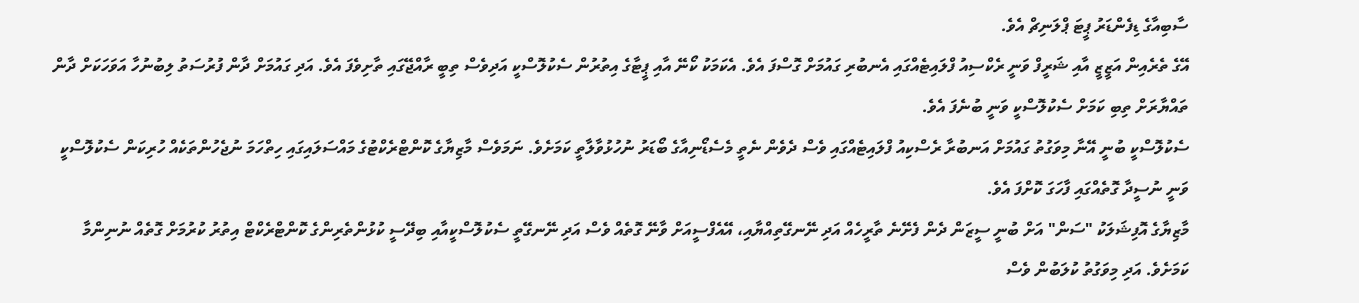ސާބިއާގެ ޑިފެންޑަރު ޕީޓަ ޕްލަނިޗް އެވެ.
އޭގެ ތެރެއިން އަޒީޒީ އާއި ޝަރީފް ވަނީ ރެކްސިއު ފްލައިޓެއްގައި އެނބުރި ގައުމަށް ގޮސްފަ އެވެ. އެކަމަކު ކޯނޭ އާއި ޕީޓާގެ އިތުރުން ސެކުލޮސްކީ އަދިވެސް ތިބީ ރާއްޖޭގައި ތާށިވެފަ އެވެ. އަދި ގައުމަށް ދާން ފުރުސަތު ލިބުނުހާ އަވަހަކަށް ދާން ތައްޔާރަށް ތިބި ކަމަށް ސެކުލޮސްކީ ވަނީ ބުނެފަ އެވެ.
ސެކުލޮސްކީ ބުނީ އޭނާ މިވަގުތު ގައުމަށް އަނބުރާ ރެސްކިއު ފްލައިޓެއްގައި ވެސް ދެވެން ނެތީ މެސެޑޯނިއާގެ ބޯޑަރު ނުހުޅުވާލާތީ ކަމަށެވެ. ނަމަވެސް މާޒިޔާގެ ކޮންޓްރެކްޓުގެ މައްސަލައިގައި ހިތްހަމަ ނުޖެހުންތަކެއް ހުރިކަން ސެކުލޮސްކީ ވަނީ ނުސީދާ ގޮތެއްގައި ފާހަގަ ކޮށްފަ އެވެ.
މާޒިޔާގެ އޮފިޝަލަކު "ސަން" އަށް ބުނީ ސީޒަން ދެން ފެށޭނެ ތާރީހެއް އަދި ނޭނގޭތިއްޔާއި، އޭއެފްސީއަށް ވާނޭ ގޮތެއް ވެސް އަދި ނޭނގޭތީ ސެކުލޮސްކީއާއި ބިދޭސީ ކުޅުންތެރިންގެ ކޮންޓްރެކްޓް އިތުރު ކުރުމަށް ގޮތެއް ނުނިންމާ ކަމަށެވެ. އަދި މިވަގުތު ކުލަބުން ވެސް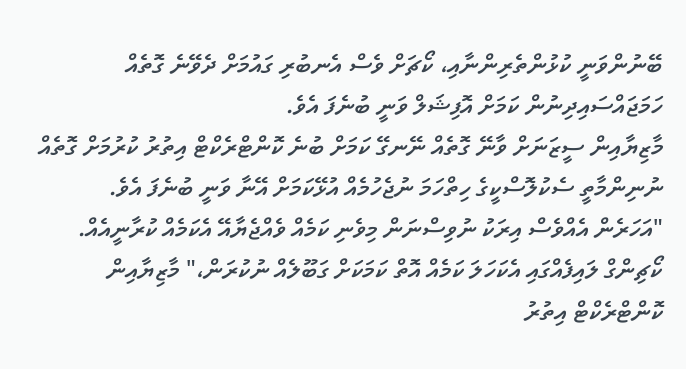ބޭނުންވަނީ ކުޅުންތެރިންނާއި، ކޯޗަށް ވެސް އެނބުރި ގައުމަށް ދެވޭނެ ގޮތެއް ހަމަޖައްސައިދިނުން ކަމަށް އޮފިޝަލް ވަނީ ބުނެފަ އެވެ.
މާޒިޔާއިން ސީޒަނަށް ވާނޭ ގޮތެއް ނޭނގޭ ކަމަށް ބުނެ ކޮންޓްރެކްޓް އިތުރު ކުރުމަށް ގޮތެއް ނުނިންމާތީ ސެކުލޮސްކީގެ ހިތްހަމަ ނުޖެހުމެއް އުޅޭކަމަށް އޭނާ ވަނީ ބުނެފަ އެވެ.
"އަހަރެން އެއްވެސް އިރަކު ނުވިސްނަން މިވެނި ކަމެއް ވެއްޖެޔާއޭ އެކަމެއް ކުރާނީއެއް. ކޯޗިންގް ލައިފެއްގައި އެކަހަލަ ކަމެއް އޮތް ކަމަކަށް ގަބޫލެއް ނުކުރަން،" މާޒިޔާއިން ކޮންޓްރެކްޓް އިތުރު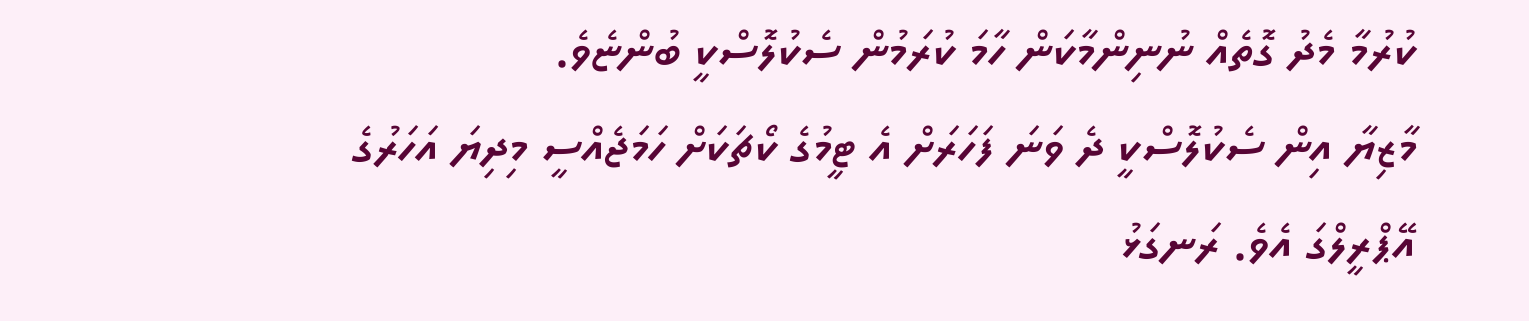ކުރުމާ މެދު ގޮތެއް ނުނިންމާކަން ހާމަ ކުރަމުން ސެކުލޮސްކީ ބުންޏެވެ.
މާޒިޔާ އިން ސެކުލޮސްކީ ދެ ވަނަ ފަހަރަށް އެ ޓީމުގެ ކޯޗަކަށް ހަމަޖެއްސީ މިދިޔަ އަހަރުގެ އޭޕްރީލްގަ އެވެ. ރަނގަޅު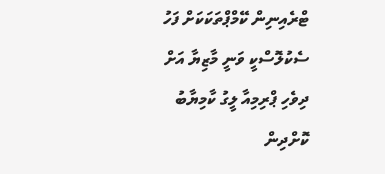ޓްރެއިނިން ކޭމްޕްތަކަކަށް ފަހު ސެކުލޮސްކީ ވަނީ މާޒިޔާ އަށް ދިވެހި ޕްރިމިއާ ލީގު ކާމިޔާބު ކޮށްދިން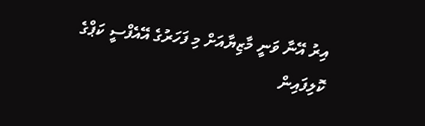އިރު އޭނާ ވަނީ މާޒިޔާއަށް މި ފަހަރުގެ އޭއެފްސީ ކަޕްގެ ކޮލިފައިން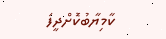ކާމިޔާބުކޮށްދީފަ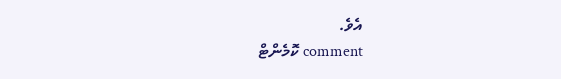އެވެ.
comment ކޮމެންޓް